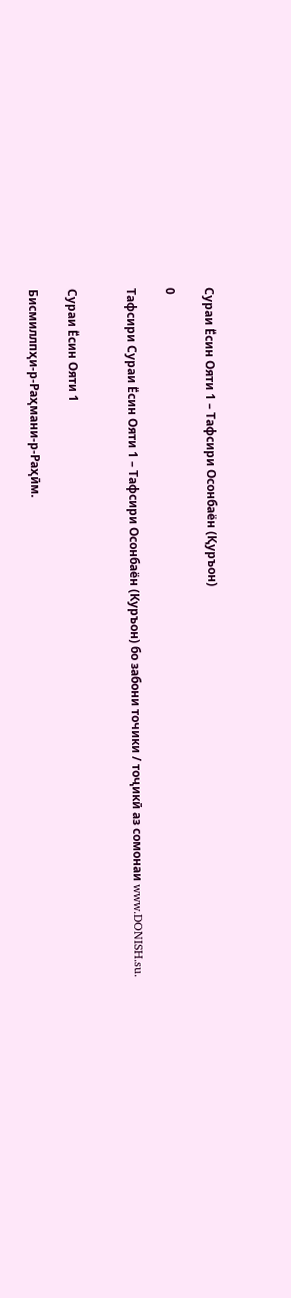Сураи Ёсин Ояти 1 – Тафсири Осонбаён (Қуръон)

0

Тафсири Сураи Ёсин Ояти 1 – Тафсири Осонбаён (Куръон) бо забони точики / тоҷикӣ аз сомонаи www.DONISH.su.


Сураи Ёсин Ояти 1

Бисмиллпҳи-р-Раҳмани-р-Раҳӣм.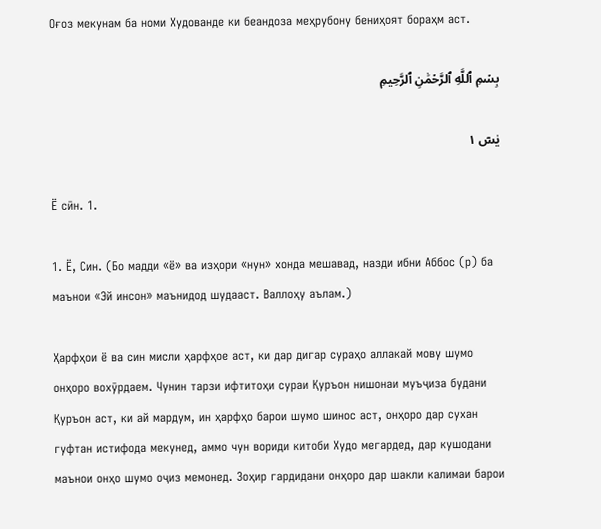Оғоз мекунам ба номи Худованде ки беандоза меҳрубону бениҳоят бораҳм аст.

بِسۡمِ ٱللَّهِ ٱلرَّحۡمَٰنِ ٱلرَّحِيمِ

يٰسٓ ١

Ё сӣн. 1.

1. Ё, Син. (Бо мадди «ё» ва изҳори «нун» хонда мешавад, назди ибни Аббос (р) ба маънои «Эй инсон» маънидод шудааст. Валлоҳу аълам.)

Ҳарфҳои ё ва син мисли ҳарфҳое аст, ки дар дигар сураҳо аллакай мову шумо онҳоро вохӯрдаем. Чунин тарзи ифтитоҳи сураи Қуръон нишонаи муъҷиза будани Қуръон аст, ки ай мардум, ин ҳарфҳо барои шумо шинос аст, онҳоро дар сухан гуфтан истифода мекунед, аммо чун вориди китоби Худо мегардед, дар кушодани маънои онҳо шумо оҷиз мемонед. Зоҳир гардидани онҳоро дар шакли калимаи барои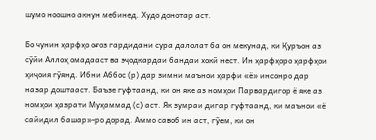шумо ноошно акнун мебинед. Худо донотар аст.

Бо чунин ҳарфҳо оғоз гардидани сура далолат ба он мекунад, ки Қуръон аз сӯйи Аллоҳ омадааст ва эҷодкардаи бандаи хокӣ нест. Ин ҳарфҳоро ҳарфҳои ҳиҷоия гӯянд. Ибни Аббос (р) дар зимни маънои ҳарфи «ё» инсонро дар назар доштааст. Баъзе гуфтаанд, ки он яке аз номҳои Парвардигор ё яке аз номҳои ҳазрати Муҳаммад (с) аст. Як зумраи дигар гуфтаанд, ки маънои «ё сайидил башар»-ро дорад. Аммо савоб ин аст, гӯем, ки он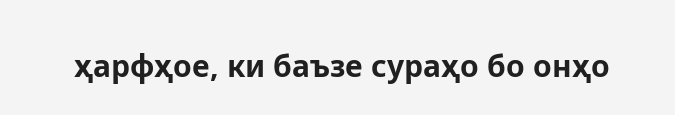ҳарфҳое, ки баъзе сураҳо бо онҳо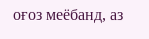оғоз меёбанд, аз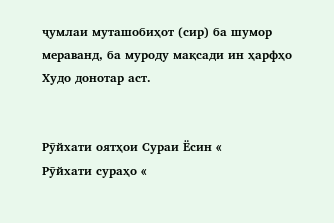ҷумлаи муташобиҳот (сир) ба шумор мераванд, ба муроду мақсади ин ҳарфҳо Худо донотар аст.


Рӯйхати оятҳои Сураи Ёсин «
Рӯйхати сураҳо «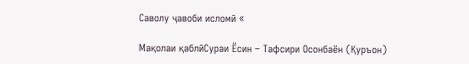Саволу ҷавоби исломӣ «

Мақолаи қаблӣСураи Ёсин – Тафсири Осонбаён (Қуръон)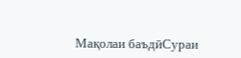Мақолаи баъдӣСураи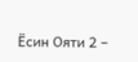Ёсин Ояти 2 –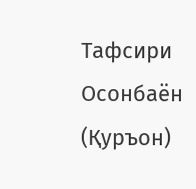Тафсири Осонбаён (Қуръон)